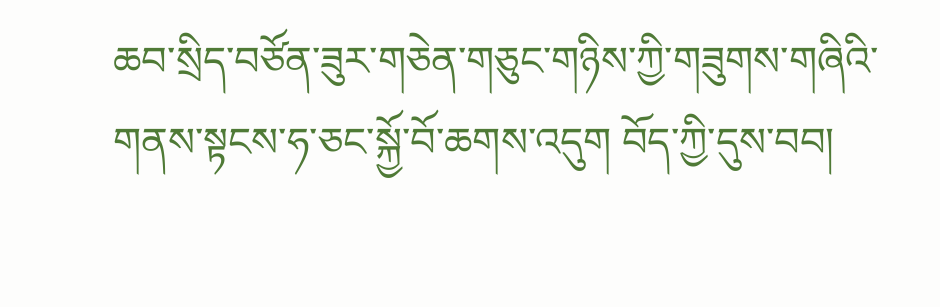ཆབ་སྲིད་བཙོན་ཟུར་གཅེན་གཅུང་གཉིས་ཀྱི་གཟུགས་གཞིའི་གནས་སྟངས་ཧ་ཅང་སྐྱོ་བོ་ཆགས་འདུག བོད་ཀྱི་དུས་བབ།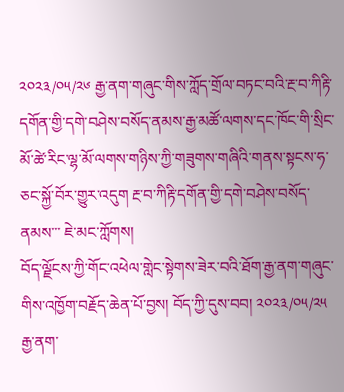༢༠༢༣/༠༥/༢༦ རྒྱ་ནག་གཞུང་གིས་ཀློད་གྲོལ་བཏང་བའི་རྔ་བ་ཀིརྟི་དགོན་གྱི་དགེ་བཤེས་བསོད་ནམས་རྒྱ་མཚོ་ལགས་དང་ཁོང་གི་སྲིང་མོ་ཚེ་རིང་ལྷ་མོ་ལགས་གཉིས་ཀྱི་གཟུགས་གཞིའི་གནས་སྟངས་ཧ་ཅང་སྐྱོ་བོར་གྱུར་འདུག རྔ་བ་ཀིརྟི་དགོན་གྱི་དགེ་བཤེས་བསོད་ནམས་་་ ཇེ་མང་ཀློགས།
བོད་ལྗོངས་ཀྱི་གོང་འཕེལ་གླེང་སྟེགས་ཟེར་བའི་ཐོག་རྒྱ་ནག་གཞུང་གིས་འཁྱོག་བརྗོད་ཆེན་པོ་བྱས། བོད་ཀྱི་དུས་བབ། ༢༠༢༣/༠༥/༢༥ རྒྱ་ནག་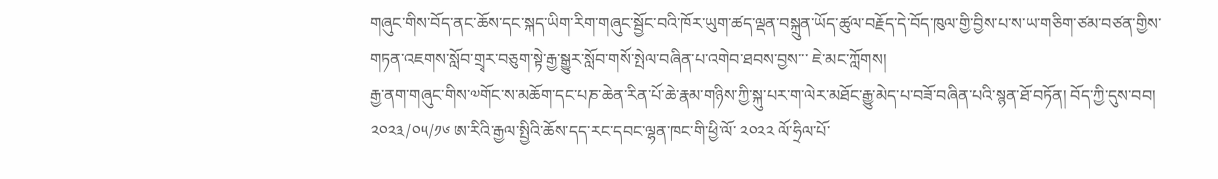གཞུང་གིས་བོད་ནང་ཆོས་དང་སྐད་ཡིག་རིག་གཞུང་སྦྱོང་བའི་ཁོར་ཡུག་ཚད་ལྡན་བསྐྲུན་ཡོད་ཚུལ་བརྗོད་དེ་བོད་ཁུལ་གྱི་བྱིས་པ་ས་ཡ་གཅིག་ཙམ་བཙན་གྱིས་གཏན་འཇགས་སློབ་གྲྭར་བཅུག་སྟེ་རྒྱ་སྒྱུར་སློབ་གསོ་སྤེལ་བཞིན་པ་འགེབ་ཐབས་བྱས་་་ ཇེ་མང་ཀློགས།
རྒྱ་ནག་གཞུང་གིས་༧གོང་ས་མཆོག་དང་པཎ་ཆེན་རིན་པོ་ཆེ་རྣམ་གཉིས་ཀྱི་སྐུ་པར་ག་ལེར་མཐོང་རྒྱུ་མེད་པ་བཟོ་བཞིན་པའི་སྙན་ཐོ་བཏོན། བོད་ཀྱི་དུས་བབ། ༢༠༢༣/༠༥/༡༦ ཨ་རིའི་རྒྱལ་སྤྱིའི་ཆོས་དད་རང་དབང་ལྷན་ཁང་གི་ཕྱི་ལོ་ ༢༠༢༢ ལོ་ཧྲིལ་པོ་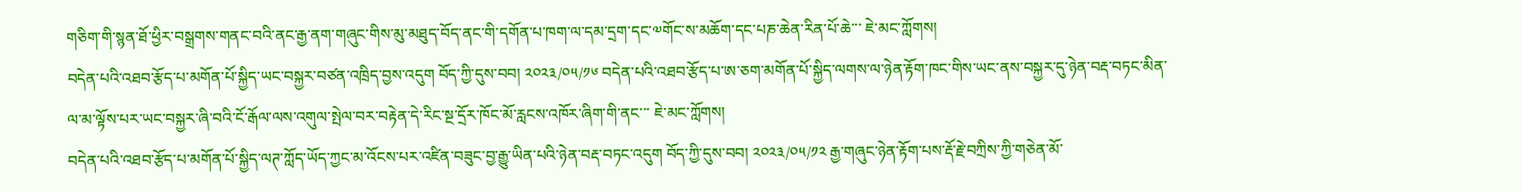གཅིག་གི་སྙན་ཐོ་ཕྱིར་བསྒྲགས་གནང་བའི་ནང་རྒྱ་ནག་གཞུང་གིས་མུ་མཐུད་བོད་ནང་གི་དགོན་པ་ཁག་ལ་དམ་དྲག་དང་༧གོང་ས་མཆོག་དང་པཎ་ཆེན་རིན་པོ་ཆེ་་་ ཇེ་མང་ཀློགས།
བདེན་པའི་འཐབ་རྩོད་པ་མགོན་པོ་སྐྱིད་ཡང་བསྐྱར་བཙན་འཁྲིད་བྱས་འདུག བོད་ཀྱི་དུས་བབ། ༢༠༢༣/༠༥/༡༦ བདེན་པའི་འཐབ་རྩོད་པ་ཨ་ཅག་མགོན་པོ་སྐྱིད་ལགས་ལ་ཉེན་རྟོག་ཁང་གིས་ཡང་ནས་བསྐྱར་དུ་ཉེན་བརྡ་བཏང་མིན་ལ་མ་ལྟོས་པར་ཡང་བསྐྱར་ཞི་བའི་ངོ་རྒོལ་ལས་འགུལ་སྤེལ་བར་བརྟེན་དེ་རིང་སྔ་དྲོར་ཁོང་མོ་རླངས་འཁོར་ཞིག་གི་ནང་་་ ཇེ་མང་ཀློགས།
བདེན་པའི་འཐབ་རྩོད་པ་མགོན་པོ་སྐྱིད་ལཊ་ཀློད་ཡོད་ཀྱང་མ་འོངས་པར་འཛིན་བཟུང་བྱ་རྒྱུ་ཡིན་པའི་ཉེན་བརྡ་བཏང་འདུག བོད་ཀྱི་དུས་བབ། ༢༠༢༣/༠༥/༡༢ རྒྱ་གཞུང་ཉེན་རྟོག་པས་རྡོ་རྗེ་བཀྲིས་ཀྱི་གཅེན་མོ་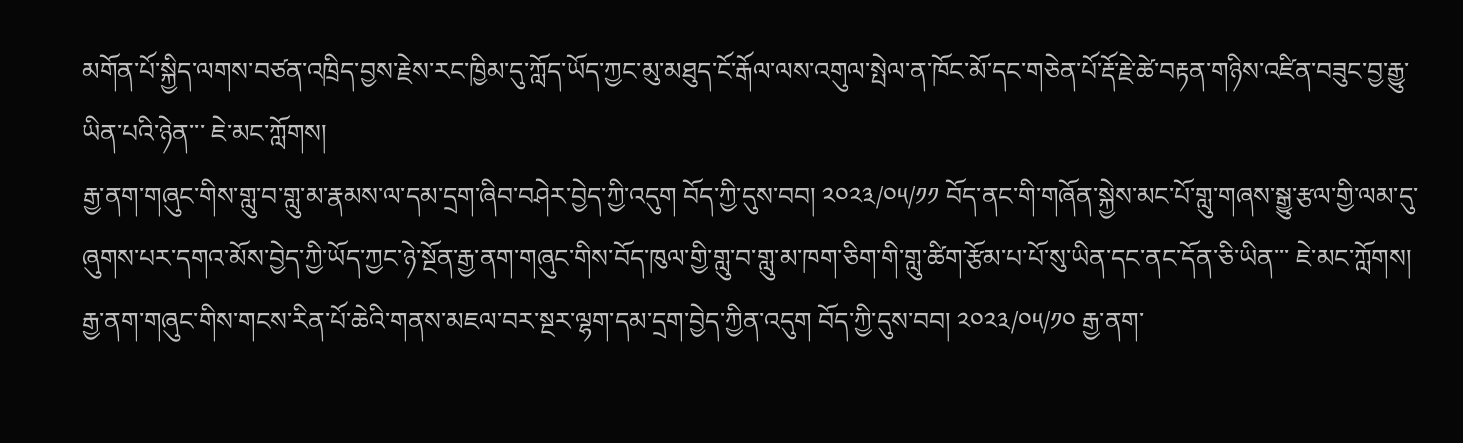མགོན་པོ་སྐྱིད་ལགས་བཙན་འཁྲིད་བྱས་རྗེས་རང་ཁྱིམ་དུ་ཀློད་ཡོད་ཀྱང་མུ་མཐུད་ངོ་རྒོལ་ལས་འགུལ་སྤེལ་ན་ཁོང་མོ་དང་གཅེན་པོ་རྡོ་རྗེ་ཚེ་བརྟན་གཉིས་འཛིན་བཟུང་བྱ་རྒྱུ་ཡིན་པའི་ཉེན་་་ ཇེ་མང་ཀློགས།
རྒྱ་ནག་གཞུང་གིས་གླུ་བ་གླུ་མ་རྣམས་ལ་དམ་དྲག་ཞིབ་བཤེར་བྱེད་ཀྱི་འདུག བོད་ཀྱི་དུས་བབ། ༢༠༢༣/༠༥/༡༡ བོད་ནང་གི་གཞོན་སྐྱེས་མང་པོ་གླུ་གཞས་སྒྱུ་རྩལ་གྱི་ལམ་དུ་ཞུགས་པར་དགའ་མོས་བྱེད་ཀྱི་ཡོད་ཀྱང་ཉེ་སྔོན་རྒྱ་ནག་གཞུང་གིས་བོད་ཁུལ་གྱི་གླུ་བ་གླུ་མ་ཁག་ཅིག་གི་གླུ་ཚིག་རྩོམ་པ་པོ་སུ་ཡིན་དང་ནང་དོན་ཅི་ཡིན་་་ ཇེ་མང་ཀློགས།
རྒྱ་ནག་གཞུང་གིས་གངས་རིན་པོ་ཆེའི་གནས་མཇལ་བར་སྔར་ལྷག་དམ་དྲག་བྱེད་ཀྱིན་འདུག བོད་ཀྱི་དུས་བབ། ༢༠༢༣/༠༥/༡༠ རྒྱ་ནག་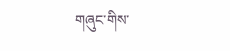གཞུང་གིས་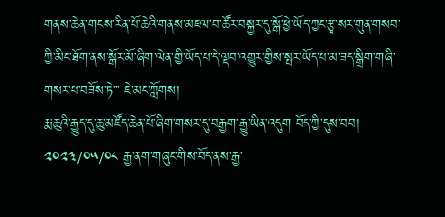གནས་ཆེན་གངས་རིན་པོ་ཆེའི་གནས་མཇལ་བ་ཚོར་བསྐྱར་དུ་སྒོ་ཕྱེ་ཡོད་ཀྱང་རྩྭ་སར་གུན་གསབ་ཀྱི་མིང་ཐོག་ནས་སྒོར་མོ་ཞིག་ལེན་གྱི་ཡོད་པ་དེ་ལྡབ་འགྱུར་གྱིས་སྤར་ཡོད་པ་མ་ཟད་སྒྲིག་གཞི་གསར་པ་བཟོས་ཏེ་་་ ཇེ་མང་ཀློགས།
རྨ་ཆུའི་རྒྱུད་དུ་ཆུ་མཛོད་ཆེན་པོ་ཞིག་གསར་དུ་བརྒྱག་རྒྱུ་ཡིན་འདུག བོད་ཀྱི་དུས་བབ། ༢༠༢༣/༠༥/༠༨ རྒྱ་ནག་གཞུང་གིས་བོད་ནས་རྒྱ་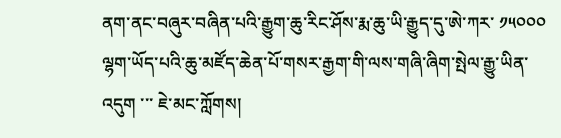ནག་ནང་བཞུར་བཞིན་པའི་རྒྱུག་ཆུ་རིང་ཤོས་རྨ་ཆུ་ཡི་རྒྱུད་དུ་ཨེ་ཀར་ ༡༥༠༠༠ ལྷག་ཡོད་པའི་ཆུ་མཛོད་ཆེན་པོ་གསར་རྒྱག་གི་ལས་གཞི་ཞིག་སྤེལ་རྒྱུ་ཡིན་འདུག ་་་ ཇེ་མང་ཀློགས།